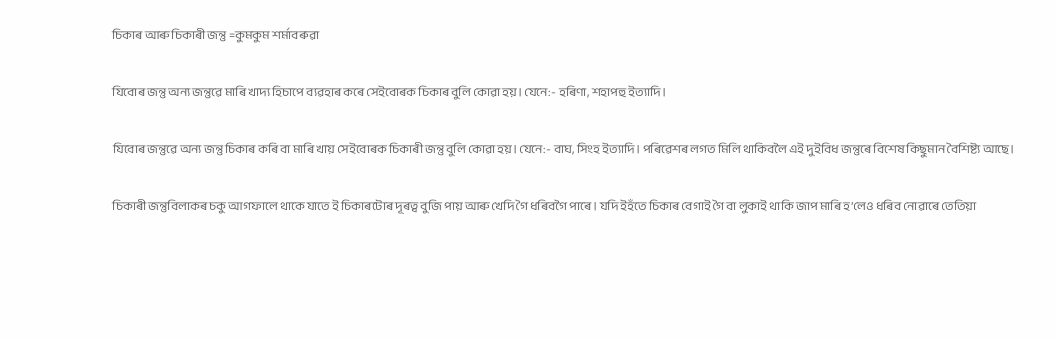চিকাৰ আৰু চিকাৰী জন্তু =কুমকুম শৰ্মাবৰুৱা

যিবোৰ জন্তু অন্য জন্তুৱে মাৰি খাদ্য হিচাপে ব্যৱহাৰ কৰে সেইবোৰক চিকাৰ বুলি কোৱা হয়। যেনে:- হৰিণা, শহাপহু ইত্যাদি।

যিবোৰ জন্তুৱে অন্য জন্তু চিকাৰ কৰি বা মাৰি খায় সেইবোৰক চিকাৰী জন্তু বুলি কোৱা হয়। যেনে:- বাঘ, সিংহ ইত্যাদি। পৰিৱেশৰ লগত মিলি থাকিবলৈ এই দুইবিধ জন্তুৰে বিশেষ কিছুমান বৈশিষ্ট্য আছে।

চিকাৰী জন্তুবিলাকৰ চকু আগফালে থাকে যাতে ই চিকাৰটোৰ দূৰত্ব বুজি পায় আৰু খেদি গৈ ধৰিবগৈ পাৰে। যদি ইহঁতে চিকাৰ বেগাই গৈ বা লুকাই থাকি জাপ মাৰি হ’লেও ধৰিব নোৱাৰে তেতিয়া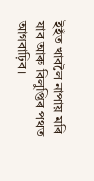ইহঁত খাবলৈ নাপায় মৰি যাব আৰু বিলুপ্তিৰ পথত আগবাঢ়িব।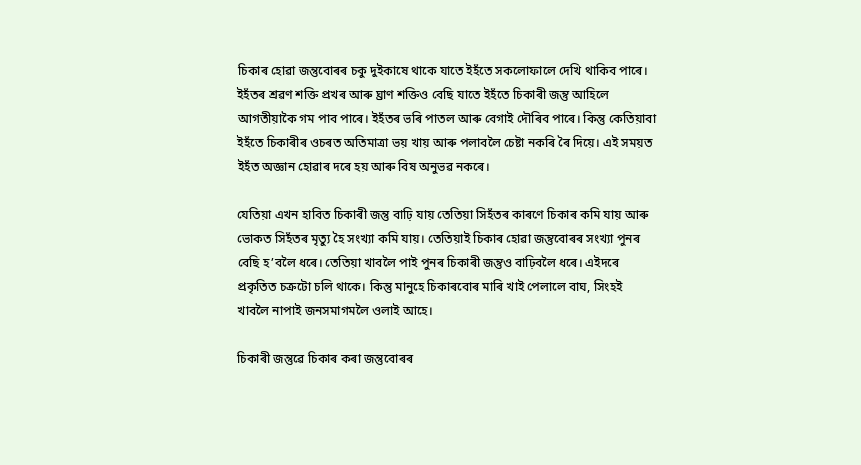চিকাৰ হোৱা জন্তুবোৰৰ চকু দুইকাষে থাকে যাতে ইহঁতে সকলোফালে দেখি থাকিব পাৰে। ইহঁতৰ শ্ৰৱণ শক্তি প্ৰখৰ আৰু ঘ্ৰাণ শক্তিও বেছি যাতে ইহঁতে চিকাৰী জন্তু আহিলে আগতীয়াকৈ গম পাব পাৰে। ইহঁতৰ ভৰি পাতল আৰু বেগাই দৌৰিব পাৰে। কিন্তু কেতিয়াবা ইহঁতে চিকাৰীৰ ওচৰত অতিমাত্ৰা ভয় খায় আৰু পলাবলৈ চেষ্টা নকৰি ৰৈ দিয়ে। এই সময়ত ইহঁত অজ্ঞান হোৱাৰ দৰে হয় আৰু বিষ অনুভৱ নকৰে।

যেতিয়া এখন হাবিত চিকাৰী জন্তু বাঢ়ি যায় তেতিয়া সিহঁতৰ কাৰণে চিকাৰ কমি যায় আৰু ভোকত সিহঁতৰ মৃত্যু হৈ সংখ্যা কমি যায়। তেতিয়াই চিকাৰ হোৱা জন্তুবোৰৰ সংখ্যা পুনৰ বেছি হ’বলৈ ধৰে। তেতিয়া খাবলৈ পাই পুনৰ চিকাৰী জন্তুও বাঢ়িবলৈ ধৰে। এইদৰে প্ৰকৃতিত চক্ৰটো চলি থাকে। কিন্তু মানুহে চিকাৰবোৰ মাৰি খাই পেলালে বাঘ, সিংহই খাবলৈ নাপাই জনসমাগমলৈ ওলাই আহে।

চিকাৰী জন্তুৱে চিকাৰ কৰা জন্তুবোৰৰ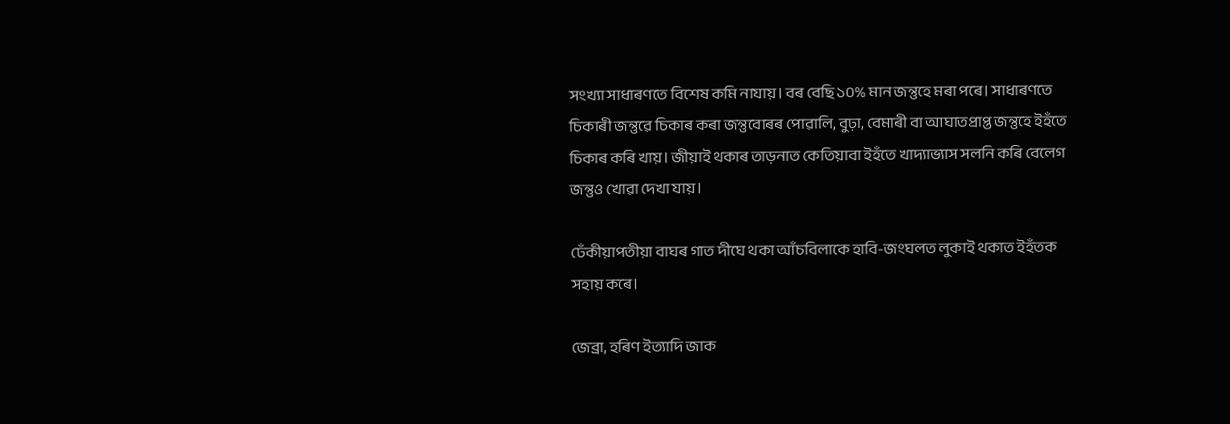সংখ্যা সাধাৰণতে বিশেষ কমি নাযায়। বৰ বেছি ১০% মান জন্তুহে মৰা পৰে। সাধাৰণতে চিকাৰী জন্তুৱে চিকাৰ কৰা জন্তুবোৰৰ পোৱালি, বুঢ়া, বেমাৰী বা আঘাতপ্ৰাপ্ত জন্তুহে ইহঁতে চিকাৰ কৰি খায়। জীয়াই থকাৰ তাড়নাত কেতিয়াবা ইহঁতে খাদ্যাভ্যাস সলনি কৰি বেলেগ জন্তুও খোৱা দেখা যায়।

ঢেঁকীয়াপতীয়া বাঘৰ গাত দীঘে থকা আঁচবিলাকে হাবি-জংঘলত লুকাই থকাত ইহঁতক সহায় কৰে।

জেব্ৰা, হৰিণ ইত্যাদি জাক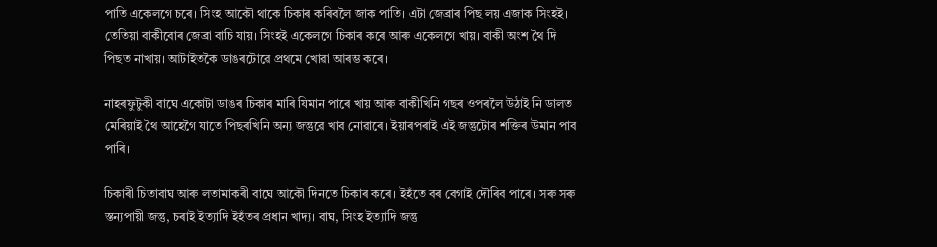পাতি একেলগে চৰে। সিংহ আকৌ থাকে চিকাৰ কৰিবলৈ জাক পাতি। এটা জেব্ৰাৰ পিছ লয় এজাক সিংহই। তেতিয়া বাকীবোৰ জেব্ৰা বাচি যায়। সিংহই একেলগে চিকাৰ কৰে আৰু একেলগে খায়। বাকী অংশ থৈ দি পিছত নাখায়। আটাইতকৈ ডাঙৰটোৱে প্ৰথমে খোৱা আৰম্ভ কৰে।

নাহৰফুটুকী বাঘে একোটা ডাঙৰ চিকাৰ মাৰি যিমান পাৰে খায় আৰু বাকীখিনি গছৰ ওপৰলৈ উঠাই নি ডালত মেৰিয়াই থৈ আহেগৈ যাতে পিছৰখিনি অন্য জন্তুৱে খাব নোৱাৰে। ইয়াৰপৰাই এই জন্তুটোৰ শক্তিৰ উমান পাব পাৰি।

চিকাৰী চিতাবাঘ আৰু লতামাকৰী বাঘে আকৌ দিনতে চিকাৰ কৰে। ইহঁতে বৰ বেগাই দৌৰিব পাৰে। সৰু সৰু স্তন্যপায়ী জন্তু, চৰাই ইত্যাদি ইহঁতৰ প্ৰধান খাদ্য। বাঘ, সিংহ ইত্যাদি জন্তু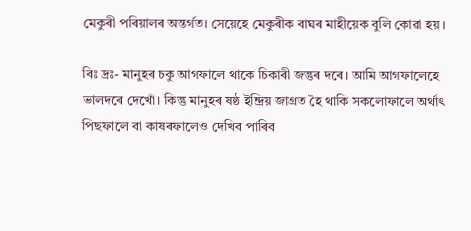মেকুৰী পৰিয়ালৰ অন্তৰ্গত। সেয়েহে মেকুৰীক বাঘৰ মাহীয়েক বুলি কোৱা হয়।

বিঃ দ্ৰঃ- মানুহৰ চকু আগফালে থাকে চিকাৰী জন্তুৰ দৰে। আমি আগফালেহে ভালদৰে দেখোঁ। কিন্তু মানুহৰ ষষ্ঠ ইন্দ্ৰিয় জাগ্ৰত হৈ থাকি সকলোফালে অৰ্থাৎ পিছফালে বা কাষৰফালেও দেখিব পাৰিব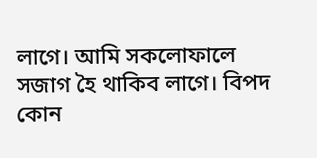লাগে। আমি সকলোফালে সজাগ হৈ থাকিব লাগে। বিপদ কোন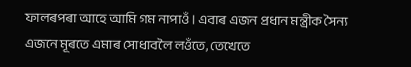ফালৰপৰা আহে আমি গম নাপাওঁ। এবাৰ এজন প্ৰধান মন্ত্ৰীক সৈন্য এজনে মূৰতে এমাৰ সোধাবলৈ লওঁতে, তেখেতে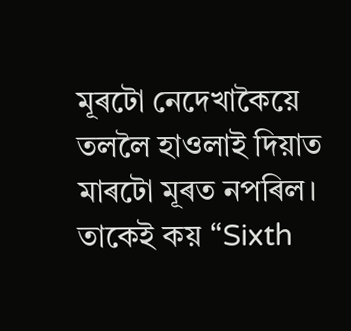মূৰটো নেদেখাকৈয়ে তললৈ হাওলাই দিয়াত মাৰটো মূৰত নপৰিল। তাকেই কয় “Sixth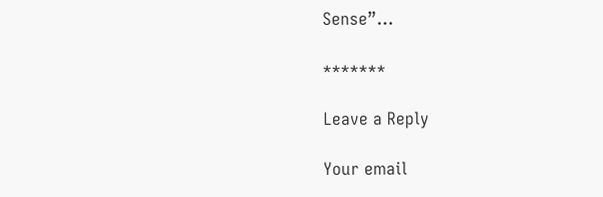Sense”…

*******

Leave a Reply

Your email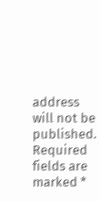address will not be published. Required fields are marked *